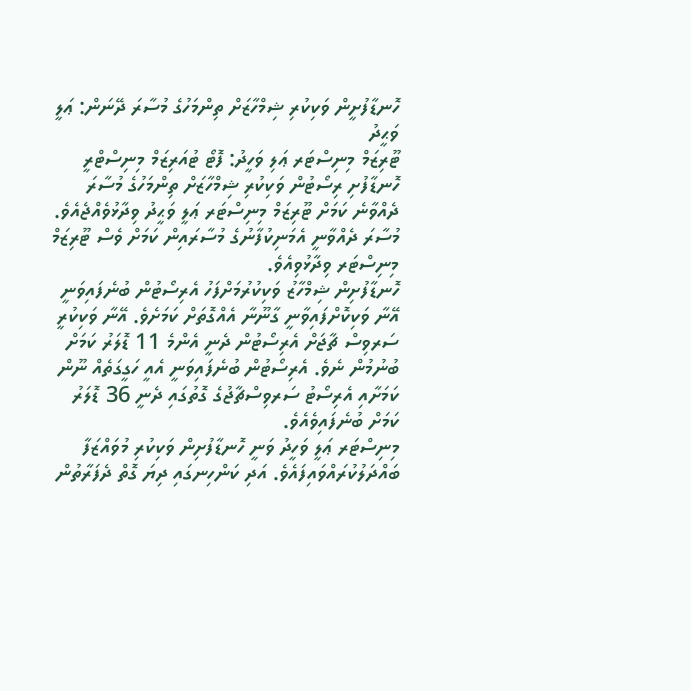ހޮނޑާފުށީން ވަކިކުރި ޝިމްހާޒަށް ތިންމަހުގެ މުސާރަ ދޭނަން: ޢަލީ ވަޙީދު
ޓޫރިޒަމް މިނިސްޓަރ ޢަލި ވަހީދު: ފޮޓޯ ޓުއަރިޒަމް މިނިސްޓްރީ
ހޮނޑާފުށި ރިސޯޓުން ވަކިކުރި ޝިމްހާޒަށް ތިންމަހުގެ މުސާރަ ދެއްވާނެ ކަމަށް ޓޫރިޒަމް މިނިސްޓަރ ޢަލީ ވަޙީދު ވިދާޅުވެއްޖެއެވެ. މުސާރަ ދެއްވާނީ އެމަނިކުފާނުގެ މުސާރައިން ކަމަށް ވެސް ޓޫރިޒަމް މިނިސްޓަރ ވިދާޅުވިއެވެ.
ހޮނޑާފުށިން ޝިމްހާޒު ވަކިކުރުމަށްފަހު އެރިސޯޓުން ބުނެފައިވަނީ އޭނާ ވަކިކޮށްފައިވާނީ ގާނޫނާ އެއްގޮތަށް ކަމަށެވެ. އޭނާ ވަކިކުރީ ސަރވިސް ޗާޖަށް އެރިސޯޓުން ދެނީ އެންމެ 11 ޑޮލަރު ކަމަށް ބުނުމުން ނެވެ. އެރިސޯޓުން ބުނެފައިވަނީ އެއީ ހަގީގަތެއް ނޫން ކަމަށާއި އެރިސޯޓު ސަރވިސްޗާޖުގެ ގޮތުގައި ދެނީ 36 ޑޮލަރު ކަމަށް ބުނެފައިވެއެވެ.
މިނިސްޓަރ ޢަލީ ވަހީދު ވަނީ ހޮނޑާފުށިން ވަކިކުރި މުވައްޒަފާ ބައްދަލުކުރައްވައިފައެވެ. އަދި ކަންހިނގައި ދިޔަ ގޮތް ދެފަރާތުން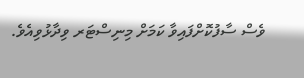ވެސް ސާފުކޮށްފައިވާ ކަމަށް މިނިސްޓަރ ވިދާޅުވިއެވެ.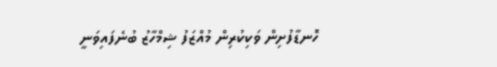ހޮނޑާފުށިން ވަކިކުރިން މުއްޒަފު ޝިމްހާޒު ބުނެފައިވަނީ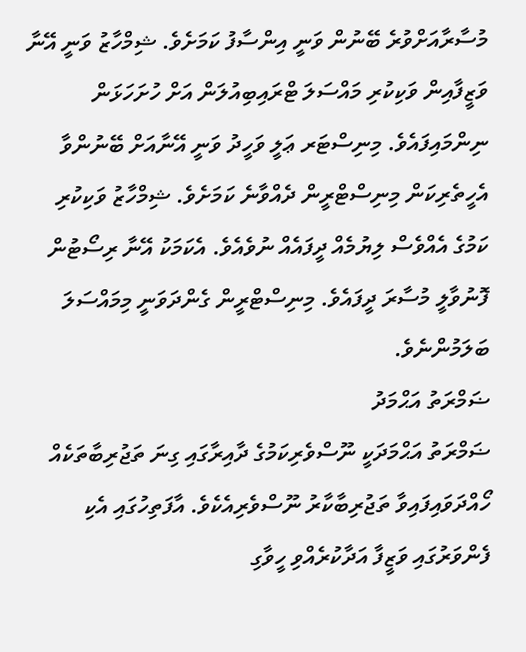މުސާރާއަށްވުރެ ބޭނުން ވަނީ އިންސާފު ކަމަށެވެ. ޝިމްހާޒު ވަނީ އޭނާ ވަޒީފާއިން ވަކިކުރި މައްސަލަ ޓްރައިބިއުލަން އަށް ހުށަހަޅަން ނިންމައިފައެވެ. މިނިސްޓަރ ޢަލީ ވަހީދު ވަނީ އޭނާއަށް ބޭނުންވާ އެހީތެރިކަން މިނިސްޓްރީން ދެއްވާނެ ކަމަށެވެ. ޝިމްހާޒު ވަކިކުރި ކަމުގެ އެއްވެސް ލިޔުމެއް ދީފައެއް ނުވެއެވެ. އެކަމަކު އޭނާ ރިސޯޓުން ފޮނުވާލީ މުސާރަ ދީފައެވެ. މިނިސްޓްރީން ގެންދަވަނީ މިމައްސަލަ ބަލަމުންނެވެ.
ޟަމްރަތު އަޙްމަދު
ޟަމްރަތު އަޙްމަދަކީ ނޫސްވެރިކަމުގެ ދާއިރާގައި ގިނަ ތަޖުރިބާތަކެއް ހޯއްދަވައިފައިވާ ތަޖުރިބާކާރު ނޫސްވެރިއެކެވެ. އާފަތިހުގައި އެކި ފެންވަރުގައި ވަޒީފާ އަދާކުރެއްވި ހީވާގި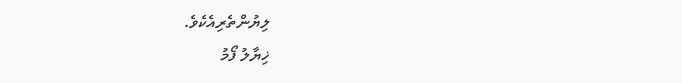ލިޔުންތެރިއެކެވެ.
ޚިޔާލު ފޯމު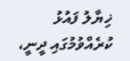ޚިޔާލު ފައުޅު ކުރެއްވުމުގައި ދީނީ،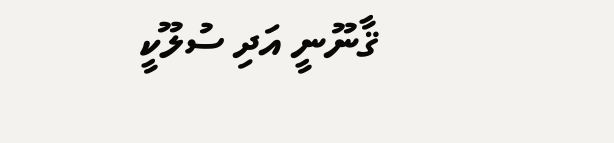ޤާނޫނީ އަދި ސުލޫކީ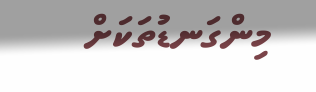މިންގަނޑުތަކަށް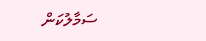ސަމާލުކަން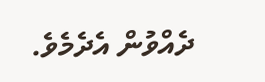ދެއްވުން އެދެމެވެ.